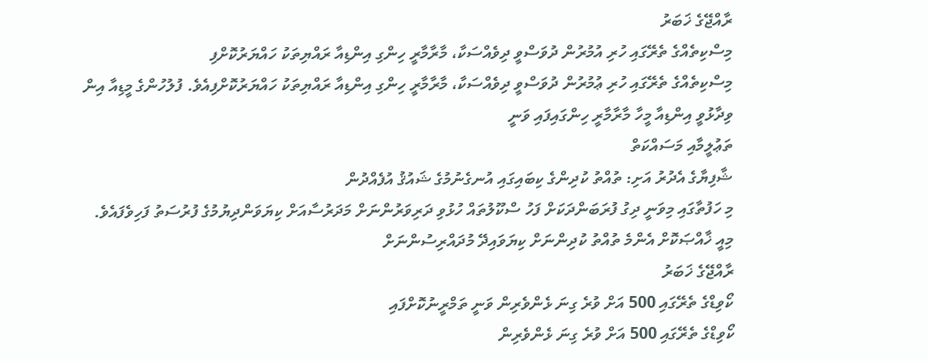ރާއްޖޭގެ ޚަބަރު
މިސްކިތެއްގެ ތެރޭގައި ހުރި އުމުރުން ދުވަސްވީ ދިވެއްސަކާ، މާރާމާރީ ހިންގި އިންޑިއާ ރައްޔިތަކު ހައްޔަރުކޮށްފި
މިސްކިތެއްގެ ތެރޭގައި ހުރި ޢުމުރުން ދުވަސްވީ ދިވެއްސަކާ، މާރާމާރީ ހިންގި އިންޑިއާ ރައްޔިތަކު ހައްޔަރުކޮށްފިއެވެ. ފުލުހުންގެ މީޑިއާ އިން ވިދާޅުވީ އިންޑިއާ މީހާ މާރާމާރީ ހިންގައިފައި ވަނީ
ތަޢުލީމާއި މަސައްކަތް
ޝާފިޔާގެ އެދުރު އަށި: ތުއްތު ކުދިންގެ ކިބައިގައި އުނގެނުމުގެ ޝައުޤު އުފެއްދުން
މި ހަފުތާގައި މިވަނީ ދިގު ފުރަބަންދަކަށް ފަހު ސްކޫލުތައް ހުޅުވި ދަރިވަރުންނަށް މަދަރުސާއަށް ކިޔަވަންދިޔުމުގެ ފުރުސަތު ފަހިވެފައެވެ. މިއީ ޚާއްޞަކޮށް އެންމެ ތުއްތު ކުދިންނަށް ކިޔަވައިދޭ މުދައްރިސުންނަށް
ރާއްޖޭގެ ޚަބަރު
ކޯވިޑްގެ ތެރޭގައި 500 އަށް ވުރެ ގިނަ ޅެންވެރިން ވަނީ ތަމްރީނުކޮށްފައި
ކޯވިޑްގެ ތެރޭގައި 500 އަށް ވުރެ ގިނަ ޅެންވެރިން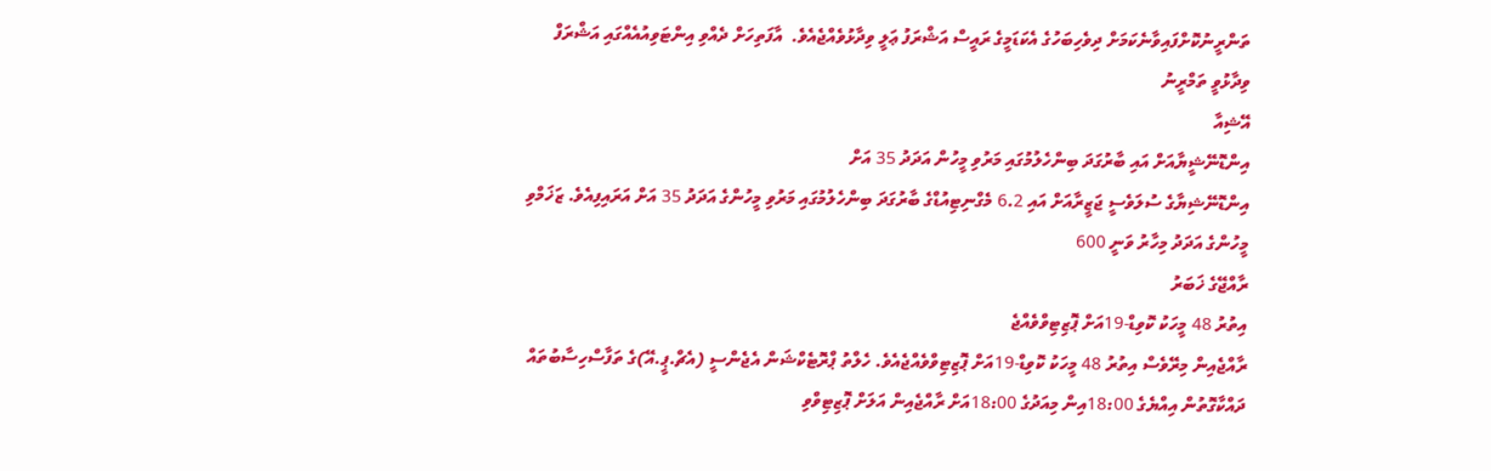ތަންރީނުކޮށްފައިވާނެކަމަށް ދިވެހިބަހުގެ އެކަޑަމީގެ ރައީސް އަޝްރަފު ޢަލީ ވިދާޅުވެއްޖެއެވެ.  އާފަތިހަށް ދެއްވި އިންޓަވިއުއެއްގައި އަޝްރަފް ވިދާޅުވީ ތަމްރީނު
އޭޝިއާ
އިންޑޮނޭޝީޔާއަށް އައި ބާރުގަދަ ބިންހެލުމުގައި މަރުވި މީހުން އަދަދު 35 އަށް
އިންޑޮނޭޝިޔާގެ ސުލަވެސީ ޖަޒީރާއަށް އައި 6.2 މެގްނިޓިއުޑްގެ ބާރުގަދަ ބިންހެލުމުގައި މަރުވި މީހުންގެ އަދަދު 35 އަށް އަރައިފިއެވެ. ޒަޚަމްވި މީހުންގެ އަދަދު މިހާރު ވަނީ 600
ރާއްޖޭގެ ޚަބަރު
އިތުރު 48 މީހަކު ކޮވިޑް-19އަށް ޕޮޒިޓިވްވެއްޖެ
ރާއްޖެއިން މިރޭވެސް އިތުރު 48 މީހަކު ކޮވިޑް-19އަށް ޕޮޒިޓިވްވެއްޖެއެވެ. ހެލްތު ޕްރޮޓެކްޝަން އެޖެންސީ (އެޗް.ޕީ.އޭ)ގެ ތަފާސްހިސާބުތައް ދައްކާގޮތުން އިއްޔެގެ 18:00އިން މިއަދުގެ 18:00އަށް ރާއްޖެއިން އަލަށް ޕޮޒިޓިވްވި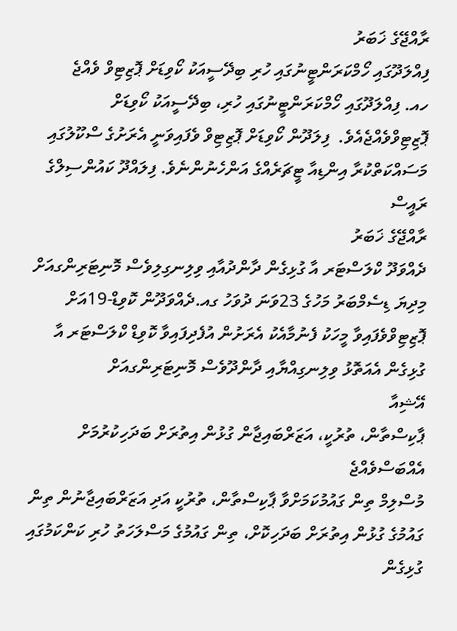ރާއްޖޭގެ ޚަބަރު
ފިއްލަދޫގައި ހޯމްކަރަންޓީނުގައި ހުރި ބިދޭސީއަކު ކޯވިޑަށް ޕޮޒިޓިވް ވެއްޖެ
ހއ. ފިއްލަދޫގައި ހޯމްކަރަންޓީނުގައި ހުރި، ބިދޭސީއަކު ކޯވިޑަށް ޕޮޒިޓިވްވެއްޖެއެވެ.  ފިލަދޫން ކޯވިޑަށް ޕޮޒިޓިވް ވެފައިވަނީ އެރަށުގެ ސްކޫލުގައި މަސައްކަތްކުރާ އިންޑިއާ ޓީޗަރެއްގެ އަންހެނުންނެވެ. ފިލައްދޫ ކައުންސިލްގެ ރައީސް
ރާއްޖޭގެ ޚަބަރު
ދެއްވަދޫ ކްލަސްޓަރ އާ ގުޅިގެން ދާންދުއާއި ވިލިނގިލިވެސް މޮނިޓަރިންގއަށް
މިދިޔަ ޑިސެމްބަރު މަހުގެ 23ވަނަ ދުވަހު ގއ.ދެއްވަދޫން ކޮވިޑް-19އަށް ޕޮޒިޓިވްވެފައިވާ މީހަކު ފެނުމާއެކު އެރަށުން އުފެދިފައިވާ ކޮވިޑް ކްލަސްޓަރ އާ ގުޅިގެން އެއަތޮޅު ވިލިނގިއްޔާއި ދާންދޫވެސް މޮނިޓަރިންގއަށް
އޭޝިއާ
ޕާކިސްތާން، ތުރުކީ، އަޒަރްބައިޖާން ގުޅުން އިތުރަށް ބަދަހިކުރުމަށް އެއްބަސްވެއްޖެ
މުސްލިމް ތިން ގައުމުކަމަށްވާ ޕާކިސްތާން، ތުރުކީ އަދި އަޒަރްބައިޖާނުން ތިން ގައުމުގެ ގުޅުން އިތުރަށް ބަދަހިކޮށް، ތިން ގައުމުގެ މަސްލަހަތު ހުރި ކަންކަމުގައި ގުޅިގެން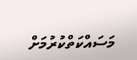މަސައްކަތްކުރުމަށް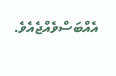އެއްބަސްވެއްޖެއެވެ.